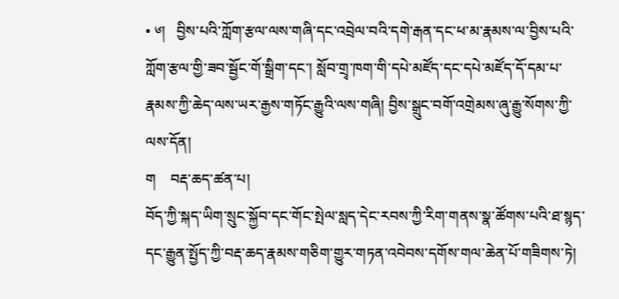• ༦།   བྱིས་པའི་ཀློག་རྩལ་ལས་གཞི་དང་འབྲེལ་བའི་དགེ་རྒན་དང་ཕ་མ་རྣམས་ལ་བྱིས་པའི་ཀློག་རྩལ་གྱི་ཟབ་སྦྱོང་གོ་སྒྲིག་དང་། སློབ་གྲྭ་ཁག་གི་དཔེ་མཛོད་དང་དཔེ་མཛོད་དོ་དམ་པ་རྣམས་ཀྱི་ཆེད་ལས་ཡར་རྒྱས་གཏོང་རྒྱུའི་ལས་གཞི། བྱིས་སྒྲུང་བགོ་འགྲེམས་ཞུ་རྒྱུ་སོགས་ཀྱི་ལས་དོན།
ག    བརྡ་ཆད་ཚན་པ།
བོད་ཀྱི་སྐད་ཡིག་སྲུང་སྐྱོབ་དང་གོང་སྤེལ་སླད་དེང་རབས་ཀྱི་རིག་གནས་སྣ་ཚོགས་པའི་ཐ་སྙད་དང་རྒྱུན་སྤྱོད་ཀྱི་བརྡ་ཆད་རྣམས་གཅིག་གྱུར་གཏན་འབེབས་དགོས་གལ་ཆེན་པོ་གཟིགས་ཏེ།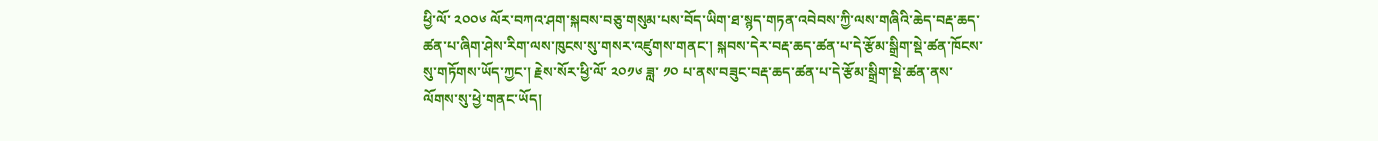ཕྱི་ལོ་ ༢༠༠༦ ལོར་བཀའ་ཤག་སྐབས་བཅུ་གསུམ་པས་བོད་ཡིག་ཐ་སྙད་གཏན་འབེབས་ཀྱི་ལས་གཞིའི་ཆེད་བརྡ་ཆད་ཚན་པ་ཞིག་ཤེས་རིག་ལས་ཁུངས་སུ་གསར་འཛུགས་གནང་། སྐབས་དེར་བརྡ་ཆད་ཚན་པ་དེ་རྩོམ་སྒྲིག་སྡེ་ཚན་ཁོངས་སུ་གཏོགས་ཡོད་ཀྱང་། རྗེས་སོར་ཕྱི་ལོ་ ༢༠༡༦ ཟླ་ ༡༠ པ་ནས་བཟུང་བརྡ་ཆད་ཚན་པ་དེ་རྩོམ་སྒྲིག་སྡེ་ཚན་ནས་ལོགས་སུ་ཕྱེ་གནང་ཡོད།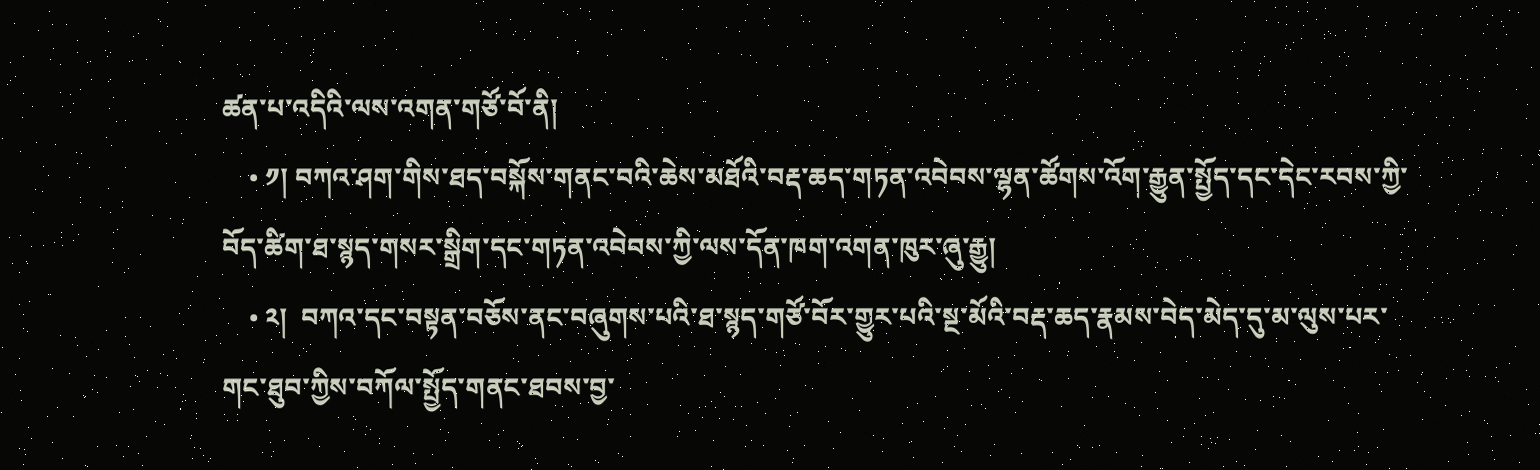ཚན་པ་འདིའི་ལས་འགན་གཙོ་བོ་ནི།
    • ༡། བཀའ་ཤག་གིས་ཐད་བསྐོས་གནང་བའི་ཆེས་མཐོའི་བརྡ་ཆད་གཏན་འབེབས་ལྷན་ཚོགས་འོག་རྒྱུན་སྤྱོད་དང་དེང་རབས་ཀྱི་བོད་ཚིག་ཐ་སྙད་གསར་སྒྲིག་དང་གཏན་འབེབས་ཀྱི་ལས་དོན་ཁག་འགན་ཁུར་ཞུ་རྒྱུ།
    • ༢།  བཀའ་དང་བསྟན་བཅོས་ནང་བཞུགས་པའི་ཐ་སྙད་གཙོ་བོར་གྱུར་པའི་སྔ་མོའི་བརྡ་ཆད་རྣམས་བེད་མེད་དུ་མ་ལུས་པར་གང་ཐུབ་ཀྱིས་བཀོལ་སྤྱོད་གནང་ཐབས་བྱ་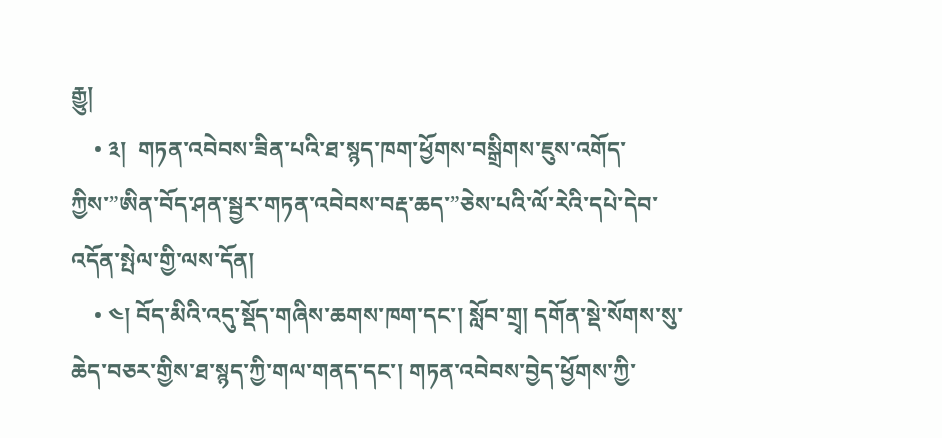རྒྱུ།
    • ༣།  གཏན་འབེབས་ཟིན་པའི་ཐ་སྙད་ཁག་ཕྱོགས་བསྒྲིགས་ཇུས་འགོད་ཀྱིས་”ཨིན་བོད་ཤན་སྦྱར་གཏན་འབེབས་བརྡ་ཆད་”ཅེས་པའི་ལོ་རེའི་དཔེ་དེབ་འདོན་སྤེལ་གྱི་ལས་དོན།
    • ༤། བོད་མིའི་འདུ་སྡོད་གཞིས་ཆགས་ཁག་དང་། སློབ་གྲྭ། དགོན་སྡེ་སོགས་སུ་ཆེད་བཅར་གྱིས་ཐ་སྙད་ཀྱི་གལ་གནད་དང་། གཏན་འབེབས་བྱེད་ཕྱོགས་ཀྱི་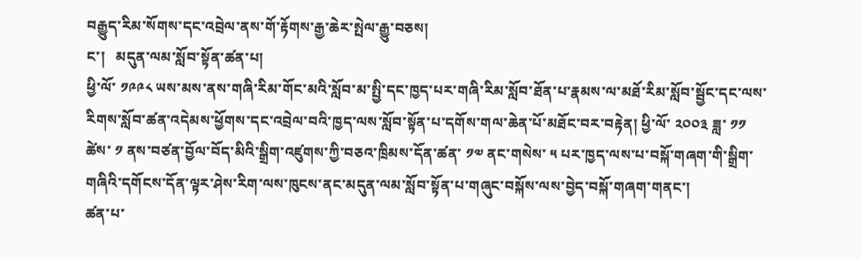བརྒྱུད་རིམ་སོགས་དང་འབྲེལ་ནས་གོ་རྟོགས་རྒྱ་ཆེར་སྤེལ་རྒྱུ་བཅས།
ང་།   མདུན་ལམ་སློབ་སྟོན་ཚན་པ།
ཕྱི་ལོ་ ༡༩༩༨ ཡས་མས་ནས་གཞི་རིམ་གོང་མའི་སློབ་མ་སྤྱི་དང་ཁྱད་པར་གཞི་རིམ་སློབ་ཐོན་པ་རྣམས་ལ་མཐོ་རིམ་སློབ་སྦྱོང་དང་ལས་རིགས་སློབ་ཚན་འདེམས་ཕྱོགས་དང་འབྲེལ་བའི་ཁྱད་ལས་སློབ་སྟོན་པ་དགོས་གལ་ཆེན་པོ་མཐོང་བར་བརྟེན། ཕྱི་ལོ་ ༢༠༠༣ ཟླ་ ༡༡ ཚེས་ ༡ ནས་བཙན་བྱོལ་བོད་མིའི་སྒྲིག་འཛུགས་ཀྱི་བཅའ་ཁྲིམས་དོན་ཚན་ ༡༧ ནང་གསེས་ ༥ པར་ཁྱད་ལས་པ་བསྐོ་གཞག་གི་སྒྲིག་གཞིའི་དགོངས་དོན་ལྟར་ཤེས་རིག་ལས་ཁུངས་ནང་མདུན་ལམ་སློབ་སྟོན་པ་གཞུང་བསྐོས་ལས་བྱེད་བསྐོ་གཞག་གནང་།
ཚན་པ་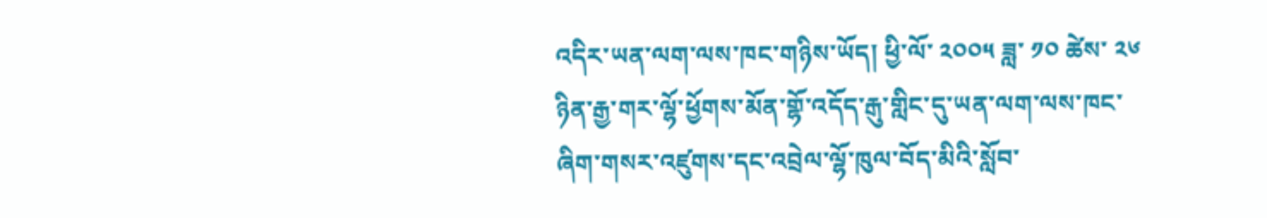འདིར་ཡན་ལག་ལས་ཁང་གཉིས་ཡོད། ཕྱི་ལོ་ ༢༠༠༥ ཟླ་ ༡༠ ཚེས་ ༢༦ ཉིན་རྒྱ་གར་ལྷོ་ཕྱོགས་མོན་གྷོ་འདོད་རྒུ་གླིང་དུ་ཡན་ལག་ལས་ཁང་ཞིག་གསར་འཛུགས་དང་འབྲེལ་ལྷོ་ཁུལ་བོད་མིའི་སློབ་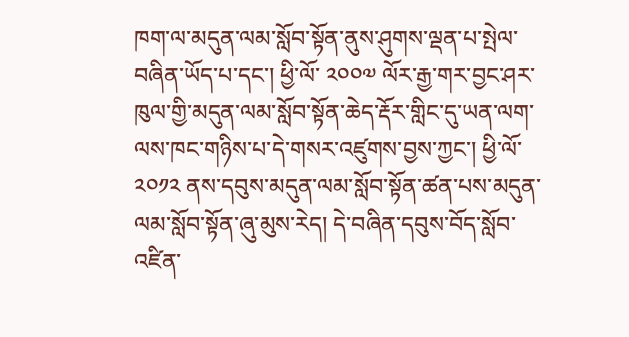ཁག་ལ་མདུན་ལམ་སློབ་སྟོན་ནུས་ཤུགས་ལྡན་པ་སྤེལ་བཞིན་ཡོད་པ་དང་། ཕྱི་ལོ་ ༢༠༠༧ ལོར་རྒྱ་གར་བྱང་ཤར་ཁུལ་གྱི་མདུན་ལམ་སློབ་སྟོན་ཆེད་རྡོར་གླིང་དུ་ཡན་ལག་ལས་ཁང་གཉིས་པ་དེ་གསར་འཛུགས་བྱས་ཀྱང་། ཕྱི་ལོ་ ༢༠༡༢ ནས་དབུས་མདུན་ལམ་སློབ་སྟོན་ཚན་པས་མདུན་ལམ་སློབ་སྟོན་ཞུ་མུས་རེད། དེ་བཞིན་དབུས་བོད་སློབ་འཛིན་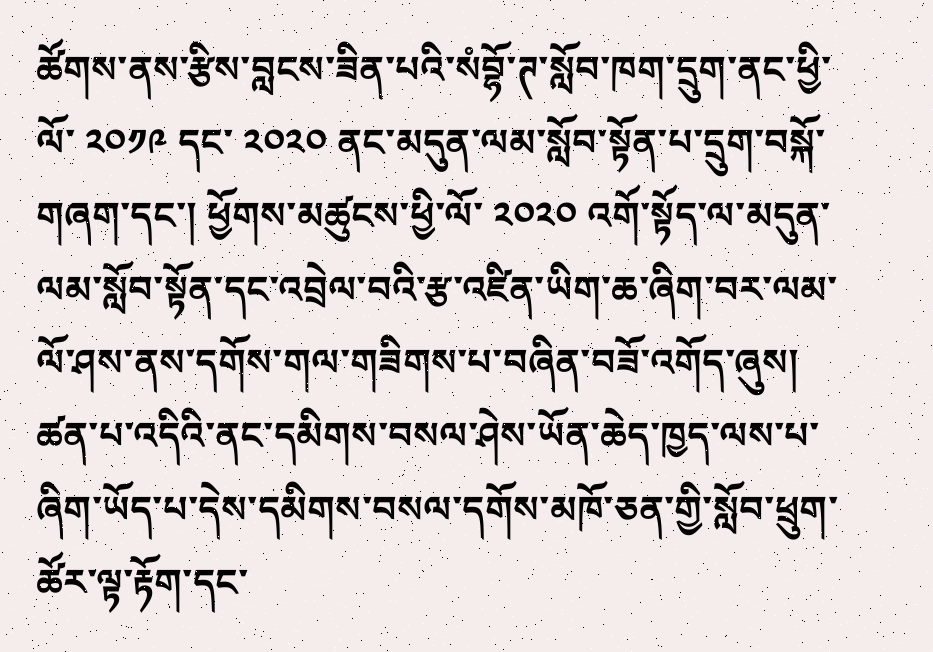ཚོགས་ནས་རྩིས་བླངས་ཟིན་པའི་སཾབྷོ་ཊ་སློབ་ཁག་དྲུག་ནང་ཕྱི་ལོ་ ༢༠༡༩ དང་ ༢༠༢༠ ནང་མདུན་ལམ་སློབ་སྟོན་པ་དྲུག་བསྐོ་གཞག་དང་། ཕྱོགས་མཚུངས་ཕྱི་ལོ་ ༢༠༢༠ འགོ་སྟོད་ལ་མདུན་ལམ་སློབ་སྟོན་དང་འབྲེལ་བའི་རྩ་འཛིན་ཡིག་ཆ་ཞིག་བར་ལམ་ལོ་ཤས་ནས་དགོས་གལ་གཟིགས་པ་བཞིན་བཟོ་འགོད་ཞུས། ཚན་པ་འདིའི་ནང་དམིགས་བསལ་ཤེས་ཡོན་ཆེད་ཁྱད་ལས་པ་ཞིག་ཡོད་པ་དེས་དམིགས་བསལ་དགོས་མཁོ་ཅན་གྱི་སློབ་ཕྲུག་ཚོར་ལྟ་རྟོག་དང་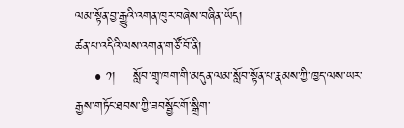ལམ་སྟོན་བྱ་རྒྱུའི་འགན་ཁུར་བཞེས་བཞིན་ཡོད།
ཚན་པ་འདིའི་ལས་འགན་གཙོ་བོ་ནི།
    • ༡།    སློབ་གྲྭ་ཁག་གི་མདུན་ལམ་སློབ་སྟོན་པ་རྣམས་ཀྱི་ཁྱད་ལས་ཡར་རྒྱས་གཏོང་ཐབས་ཀྱི་ཟབསྦྱོང་གོ་སྒྲིག་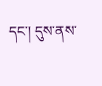དང་། དུས་ནས་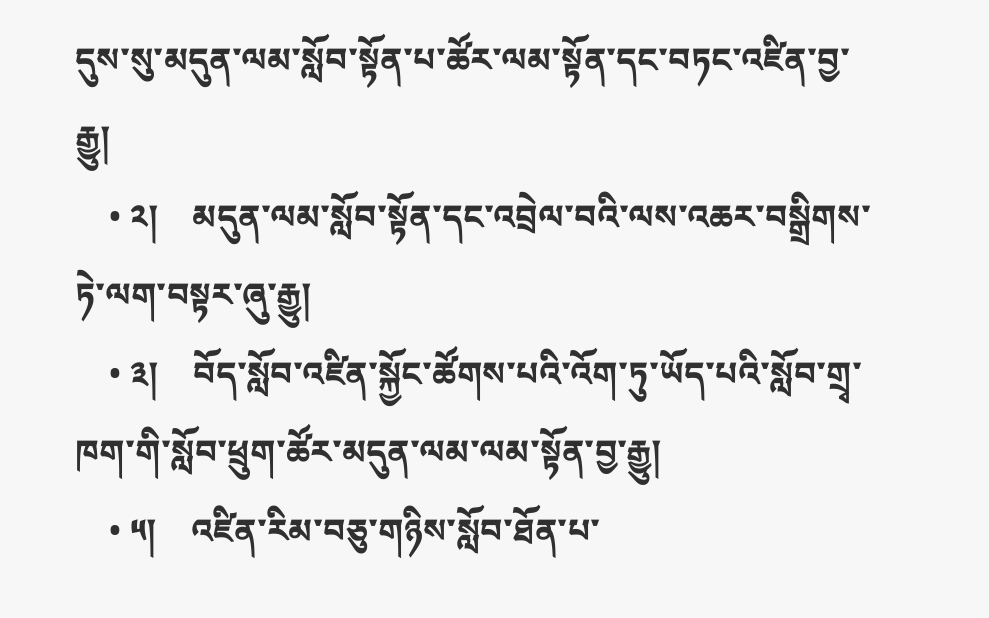དུས་སུ་མདུན་ལམ་སློབ་སྟོན་པ་ཚོར་ལམ་སྟོན་དང་བཏང་འཛིན་བྱ་རྒྱུ།
    • ༢།    མདུན་ལམ་སློབ་སྟོན་དང་འབྲེལ་བའི་ལས་འཆར་བསྒྲིགས་ཏེ་ལག་བསྟར་ཞུ་རྒྱུ།
    • ༣།    བོད་སློབ་འཛིན་སྐྱོང་ཚོགས་པའི་འོག་ཏུ་ཡོད་པའི་སློབ་གྲྭ་ཁག་གི་སློབ་ཕྲུག་ཚོར་མདུན་ལམ་ལམ་སྟོན་བྱ་རྒྱུ།
    • ༥།    འཛིན་རིམ་བཅུ་གཉིས་སློབ་ཐོན་པ་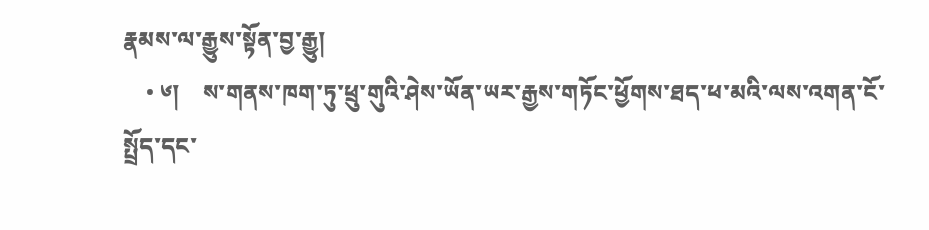རྣམས་ལ་རྒྱུས་སྟོན་བྱ་རྒྱུ།
    • ༦།    ས་གནས་ཁག་ཏུ་ཕྲུ་གུའི་ཤེས་ཡོན་ཡར་རྒྱས་གཏོང་ཕྱོགས་ཐད་ཕ་མའི་ལས་འགན་ངོ་སྤྲོད་དང་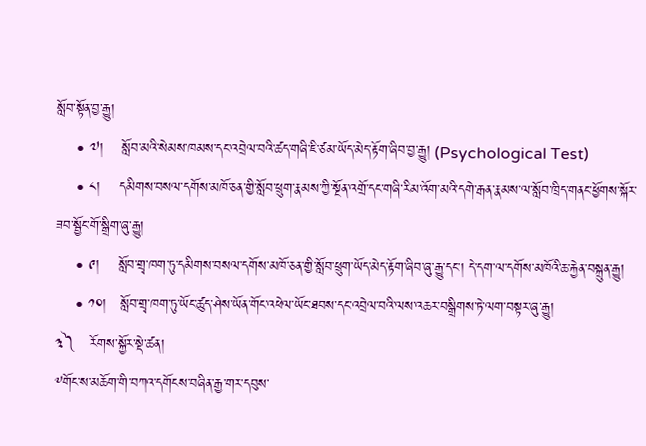སློབ་སྟོན་བྱ་རྒྱུ།
    • ༧།    སློབ་མའི་སེམས་ཁམས་དང་འབྲེལ་བའི་ཚད་གཞི་ཇི་ཙམ་ཡོད་མེད་རྟོག་ཞིབ་བྱ་རྒྱུ། (Psychological Test)
    • ༨།    དམིགས་བསལ་དགོས་མཁོ་ཅན་གྱི་སློབ་ཕྲུག་རྣམས་ཀྱི་སྔོན་འགྲོ་དང་གཞི་རིམ་འོག་མའི་དགེ་རྒན་རྣམས་ལ་སློབ་ཁྲིད་གནང་ཕྱོགས་སྐོར་ཟབ་སྦྱོང་གོ་སྒྲིག་ཞུ་རྒྱུ།
    • ༩།    སློབ་གྲྭ་ཁག་ཏུ་དམིགས་བསལ་དགོས་མཁོ་ཅན་གྱི་སློབ་ཕྲུག་ཡོད་མེད་རྟོག་ཞིབ་ཞུ་རྒྱུ་དང་། དེ་དག་ལ་དགོས་མཁོའི་ཆ་རྐྱེན་བསྐྲུན་རྒྱུ།
    • ༡༠།   སློབ་གྲྭ་ཁག་ཏུ་ཡོང་ཚུད་ཤེས་ཡོན་གོང་འཕེལ་ཡོང་ཐབས་དང་འབྲེལ་བའི་ལས་འཆར་བསྒྲིགས་ཏེ་ལག་བསྟར་ཞུ་རྒྱུ།
༣༽   རོགས་སྐྱོར་སྡེ་ཚན།
༸གོང་ས་མཆོག་གི་བཀའ་དགོངས་བཞིན་རྒྱ་གར་དབུས་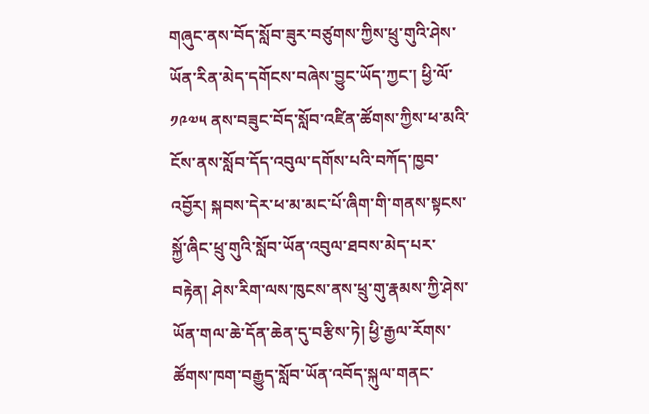གཞུང་ནས་བོད་སློབ་ཟུར་བཙུགས་ཀྱིས་ཕྲུ་གུའི་ཤེས་ཡོན་རིན་མེད་དགོངས་བཞེས་བྱུང་ཡོད་ཀྱང་། ཕྱི་ལོ་ ༡༩༧༥ ནས་བཟུང་བོད་སློབ་འཛིན་ཚོགས་ཀྱིས་ཕ་མའི་ངོས་ནས་སློབ་དོད་འབུལ་དགོས་པའི་བཀོད་ཁྱབ་འབྱོར། སྐབས་དེར་ཕ་མ་མང་པོ་ཞིག་གི་གནས་སྟངས་སྐྱོ་ཞིང་ཕྲུ་གུའི་སློབ་ཡོན་འབུལ་ཐབས་མེད་པར་བརྟེན། ཤེས་རིག་ལས་ཁུངས་ནས་ཕྲུ་གུ་རྣམས་ཀྱི་ཤེས་ཡོན་གལ་ཆེ་དོན་ཆེན་དུ་བརྩིས་ཏེ། ཕྱི་རྒྱལ་རོགས་ཚོགས་ཁག་བརྒྱུད་སློབ་ཡོན་འབོད་སྐུལ་གནང་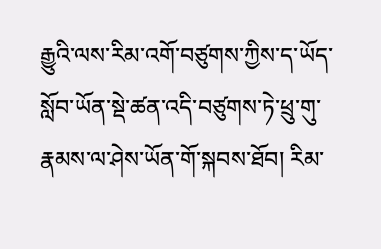རྒྱུའི་ལས་རིམ་འགོ་བཙུགས་ཀྱིས་ད་ཡོད་སློབ་ཡོན་སྡེ་ཚན་འདི་བཙུགས་ཏེ་ཕྲུ་གུ་རྣམས་ལ་ཤེས་ཡོན་གོ་སྐབས་ཐོབ། རིམ་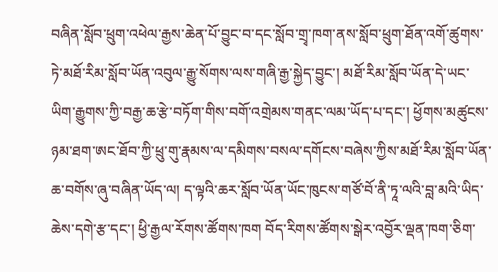བཞིན་སློབ་ཕྲུག་འཕེལ་རྒྱས་ཆེན་པོ་བྱུང་བ་དང་སློབ་གྲྭ་ཁག་ནས་སློབ་ཕྲུག་ཐོན་འགོ་ཚུགས་ཏེ་མཐོ་རིམ་སློབ་ཡོན་འབུལ་རྒྱུ་སོགས་ལས་གཞི་རྒྱ་སྐྱེད་བྱུང་། མཐོ་རིམ་སློབ་ཡོན་དེ་ཡང་ཡིག་རྒྱུགས་ཀྱི་བརྒྱ་ཆ་རྩེ་བཏོག་གིས་བགོ་འགྲེམས་གནང་ལམ་ཡོད་པ་དང་། ཕྱོགས་མཚུངས་ཉམ་ཐག་ཨང་ཐོབ་ཀྱི་ཕྲུ་གུ་རྣམས་ལ་དམིགས་བསལ་དགོངས་བཞེས་ཀྱིས་མཐོ་རིམ་སློབ་ཡོན་ཆ་བགོས་ཞུ་བཞིན་ཡོད་ལ། ད་ལྟའི་ཆར་སློབ་ཡོན་ཡོང་ཁུངས་གཙོ་བོ་ནི་ཏཱ་ལའི་བླ་མའི་ཡིད་ཆེས་དགེ་རྩ་དང་། ཕྱི་རྒྱལ་རོགས་ཚོགས་ཁག བོད་རིགས་ཚོགས་སྒེར་འབྱོར་ལྡན་ཁག་ཅིག་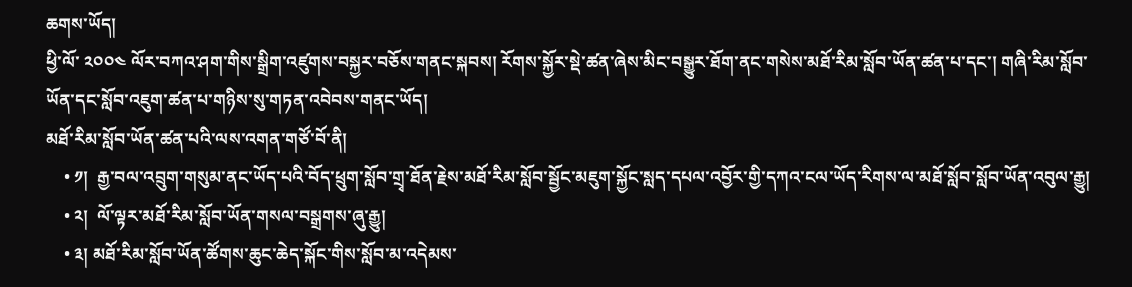ཆགས་ཡོད།
ཕྱི་ལོ་ ༢༠༠༤ ལོར་བཀའ་ཤག་གིས་སྒྲིག་འཛུགས་བསྐྱར་བཅོས་གནང་སྐབས། རོགས་སྐྱོར་སྡེ་ཚན་ཞེས་མིང་བསྒྱུར་ཐོག་ནང་གསེས་མཐོ་རིམ་སློབ་ཡོན་ཚན་པ་དང་། གཞི་རིམ་སློབ་ཡོན་དང་སློབ་འཇུག་ཚན་པ་གཉིས་སུ་གཏན་འབེབས་གནང་ཡོད།
མཐོ་རིམ་སློབ་ཡོན་ཚན་པའི་ལས་འགན་གཙོ་བོ་ནི།
    • ༡།  རྒྱ་བལ་འབྲུག་གསུམ་ནང་ཡོད་པའི་བོད་ཕྲུག་སློབ་གྲྭ་ཐོན་རྗེས་མཐོ་རིམ་སློབ་སྦྱོང་མཇུག་སྐྱོང་སླད་དཔལ་འབྱོར་གྱི་དཀའ་ངལ་ཡོད་རིགས་ལ་མཐོ་སློབ་སློབ་ཡོན་འབུལ་རྒྱུ།
    • ༢།  ལོ་ལྟར་མཐོ་རིམ་སློབ་ཡོན་གསལ་བསྒྲགས་ཞུ་རྒྱུ།
    • ༣། མཐོ་རིམ་སློབ་ཡོན་ཚོགས་ཆུང་ཆེད་སྐོང་གིས་སློབ་མ་འདེམས་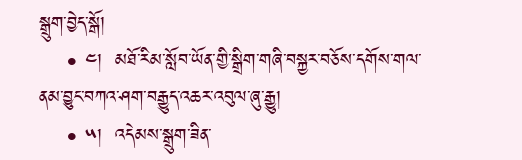སྒྲུག་བྱེད་སྒོ།
    • ༤།  མཐོ་རིམ་སློབ་ཡོན་གྱི་སྒྲིག་གཞི་བསྐྱར་བཅོས་དགོས་གལ་ནམ་བྱུང་བཀའ་ཤག་བརྒྱུད་འཆར་འབུལ་ཞུ་རྒྱུ།
    • ༥།  འདེམས་སྒྲུག་ཟིན་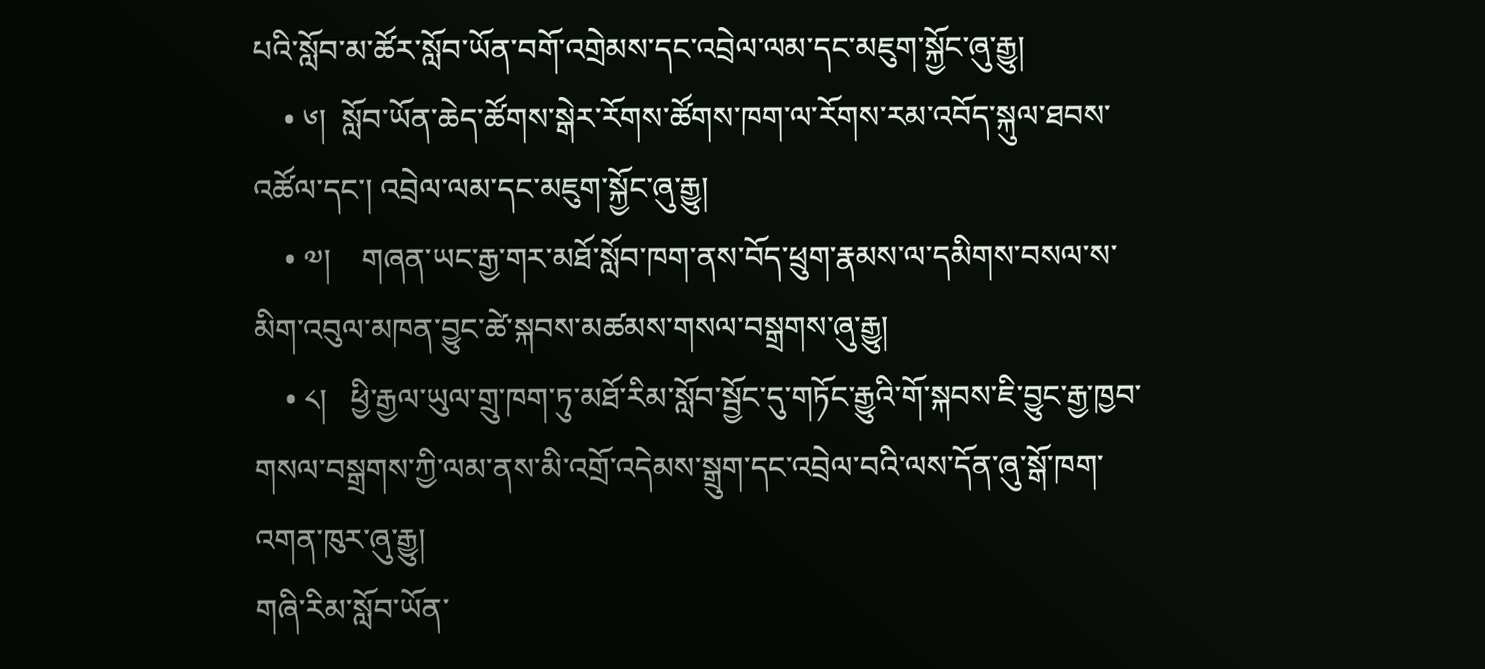པའི་སློབ་མ་ཚོར་སློབ་ཡོན་བགོ་འགྲེམས་དང་འབྲེལ་ལམ་དང་མཇུག་སྐྱོང་ཞུ་རྒྱུ།
    • ༦།  སློབ་ཡོན་ཆེད་ཚོགས་སྒེར་རོགས་ཚོགས་ཁག་ལ་རོགས་རམ་འབོད་སྐུལ་ཐབས་འཚོལ་དང་། འབྲེལ་ལམ་དང་མཇུག་སྐྱོང་ཞུ་རྒྱུ།
    • ༧།    གཞན་ཡང་རྒྱ་གར་མཐོ་སློབ་ཁག་ནས་བོད་ཕྲུག་རྣམས་ལ་དམིགས་བསལ་ས་མིག་འབུལ་མཁན་བྱུང་ཚེ་སྐབས་མཚམས་གསལ་བསྒྲགས་ཞུ་རྒྱུ།
    • ༨།   ཕྱི་རྒྱལ་ཡུལ་གྲུ་ཁག་ཏུ་མཐོ་རིམ་སློབ་སྦྱོང་དུ་གཏོང་རྒྱུའི་གོ་སྐབས་ཇི་བྱུང་རྒྱ་ཁྱབ་གསལ་བསྒྲགས་ཀྱི་ལམ་ནས་མི་འགྲོ་འདེམས་སྒྲུག་དང་འབྲེལ་བའི་ལས་དོན་ཞུ་སྒོ་ཁག་འགན་ཁུར་ཞུ་རྒྱུ།
གཞི་རིམ་སློབ་ཡོན་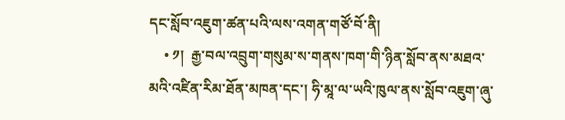དང་སློབ་འཇུག་ཚན་པའི་ལས་འགན་གཙོ་བོ་ནི།
    • ༡།  རྒྱ་བལ་འབྲུག་གསུམ་ས་གནས་ཁག་གི་ཉིན་སློབ་ནས་མཐའ་མའི་འཛིན་རིམ་ཐོན་མཁན་དང་། ཧི་མཱ་ལ་ཡའི་ཁུལ་ནས་སློབ་འཇུག་ཞུ་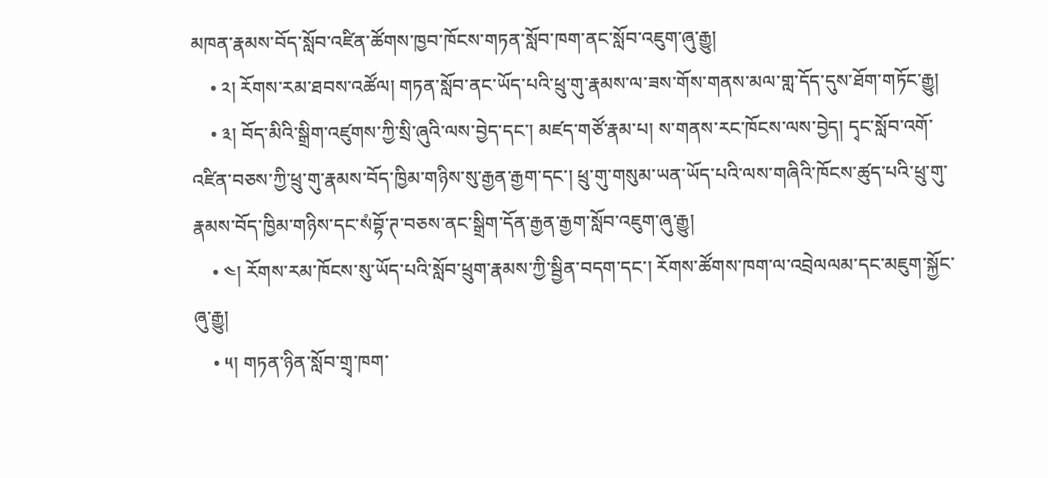མཁན་རྣམས་བོད་སློབ་འཛིན་ཚོགས་ཁྱབ་ཁོངས་གཏན་སློབ་ཁག་ནང་སློབ་འཇུག་ཞུ་རྒྱུ།
    • ༢། རོགས་རམ་ཐབས་འཚོལ། གཏན་སློབ་ནང་ཡོད་པའི་ཕྲུ་གུ་རྣམས་ལ་ཟས་གོས་གནས་མལ་གླ་དོད་དུས་ཐོག་གཏོང་རྒྱུ།
    • ༣། བོད་མིའི་སྒྲིག་འཛུགས་ཀྱི་སྲི་ཞུའི་ལས་བྱེད་དང་། མཛད་གཙོ་རྣམ་པ། ས་གནས་རང་ཁོངས་ལས་བྱེད། དྭང་སློབ་འགོ་འཛིན་བཅས་ཀྱི་ཕྲུ་གུ་རྣམས་བོད་ཁྱིམ་གཉིས་སུ་རྒྱན་རྒྱག་དང་། ཕྲུ་གུ་གསུམ་ཡན་ཡོད་པའི་ལས་གཞིའི་ཁོངས་ཚུད་པའི་ཕྲུ་གུ་རྣམས་བོད་ཁྱིམ་གཉིས་དང་སཾབྷོ་ཊ་བཅས་ནང་སྒྲིག་དོན་རྒྱན་རྒྱག་སློབ་འཇུག་ཞུ་རྒྱུ།
    • ༤། རོགས་རམ་ཁོངས་སུ་ཡོད་པའི་སློབ་ཕྲུག་རྣམས་ཀྱི་སྦྱིན་བདག་དང་། རོགས་ཚོགས་ཁག་ལ་འབྲེལལམ་དང་མཇུག་སྐྱོང་ཞུ་རྒྱུ།
    • ༥། གཏན་ཉིན་སློབ་གྲྭ་ཁག་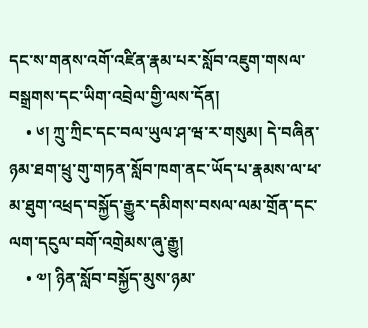དང་ས་གནས་འགོ་འཛིན་རྣམ་པར་སློབ་འཇུག་གསལ་བསྒྲགས་དང་ཡིག་འབྲེལ་གྱི་ལས་དོན།
    • ༦། ཀྲུ་ཀྲིང་དང་བལ་ཡུལ་ཤ་ཝ་ར་གསུམ། དེ་བཞིན་ཉམ་ཐག་ཕྲུ་གུ་གཏན་སློབ་ཁག་ནང་ཡོད་པ་རྣམས་ལ་ཕ་མ་ཐུག་འཕྲད་བསྐྱོད་རྒྱུར་དམིགས་བསལ་ལམ་གྲོན་དང་ལག་དངུལ་བགོ་འགྲེམས་ཞུ་རྒྱུ།
    • ༧། ཉིན་སློབ་བསྐྱོད་མུས་ཉམ་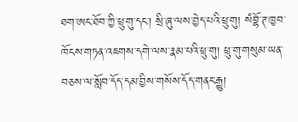ཐག་ཨང་ཐོབ་ཀྱི་ཕྲུ་གུ་དང་། སྲི་ཞུ་ལས་བྱེད་པའི་ཕྲུ་གུ། སཾབྷོ་ཊ་ཁྱབ་ཁོངས་གཏན་འཇགས་དགེ་ལས་རྣམ་པའི་ཕྲུ་གུ། ཕྲུ་གུ་གསུམ་ཡན་བཅས་ལ་སློབ་དོད་དམ་བྱིས་གསོས་དོད་གནང་རྒྱུ།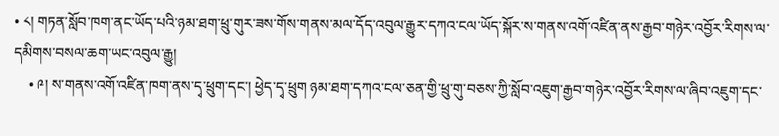• ༨། གཏན་སློབ་ཁག་ནང་ཡོད་པའི་ཉམ་ཐག་ཕྲུ་གུར་ཟས་གོས་གནས་མལ་དོད་འབུལ་རྒྱུར་དཀའ་ངལ་ཡོད་སྐོར་ས་གནས་འགོ་འཛིན་ནས་རྒྱབ་གཉེར་འབྱོར་རིགས་ལ་དམིགས་བསལ་ཆག་ཡང་འབུལ་རྒྱུ།
    • ༩། ས་གནས་འགོ་འཛིན་ཁག་ནས་དྭ་ཕྲུག་དང་། ཕྱེད་དྭ་ཕྲུག ཉམ་ཐག་དཀའ་ངལ་ཅན་གྱི་ཕྲུ་གུ་བཅས་ཀྱི་སློབ་འཇུག་རྒྱབ་གཉེར་འབྱོར་རིགས་ལ་ཞིབ་འཇུག་དང་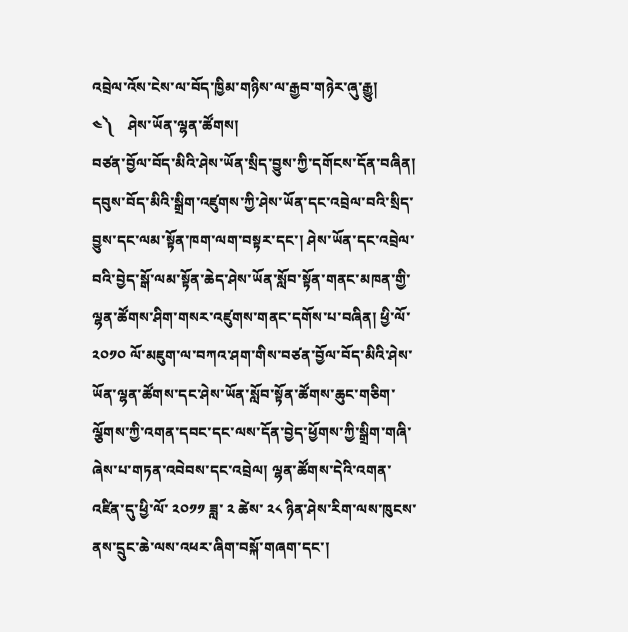འབྲེལ་འོས་ངེས་ལ་བོད་ཁྱིམ་གཉིས་ལ་རྒྱབ་གཉེར་ཞུ་རྒྱུ།
༤༽    ཤེས་ཡོན་ལྷན་ཚོགས།
བཙན་བྱོལ་བོད་མིའི་ཤེས་ཡོན་སྲིད་བྱུས་ཀྱི་དགོངས་དོན་བཞིན། དབུས་བོད་མིའི་སྒྲིག་འཛུགས་ཀྱི་ཤེས་ཡོན་དང་འབྲེལ་བའི་སྲིད་བྱུས་དང་ལམ་སྟོན་ཁག་ལག་བསྟར་དང་། ཤེས་ཡོན་དང་འབྲེལ་བའི་བྱེད་སྒོ་ལམ་སྟོན་ཆེད་ཤེས་ཡོན་སློབ་སྟོན་གནང་མཁན་གྱི་ལྷན་ཚོགས་ཤིག་གསར་འཛུགས་གནང་དགོས་པ་བཞིན། ཕྱི་ལོ་ ༢༠༡༠ ལོ་མཇུག་ལ་བཀའ་ཤག་གིས་བཙན་བྱོལ་བོད་མིའི་ཤེས་ཡོན་ལྷན་ཚོགས་དང་ཤེས་ཡོན་སློབ་སྟོན་ཚོགས་ཆུང་གཅིག་ལྕོགས་ཀྱི་འགན་དབང་དང་ལས་དོན་བྱེད་ཕྱོགས་ཀྱི་སྒྲིག་གཞི་ཞེས་པ་གཏན་འབེབས་དང་འབྲེལ། ལྷན་ཚོགས་དེའི་འགན་འཛིན་དུ་ཕྱི་ལོ་ ༢༠༡༡ ཟླ་ ༢ ཚེས་ ༢༨ ཉིན་ཤེས་རིག་ལས་ཁུངས་ནས་དྲུང་ཆེ་ལས་འཕར་ཞིག་བསྐོ་གཞག་དང་།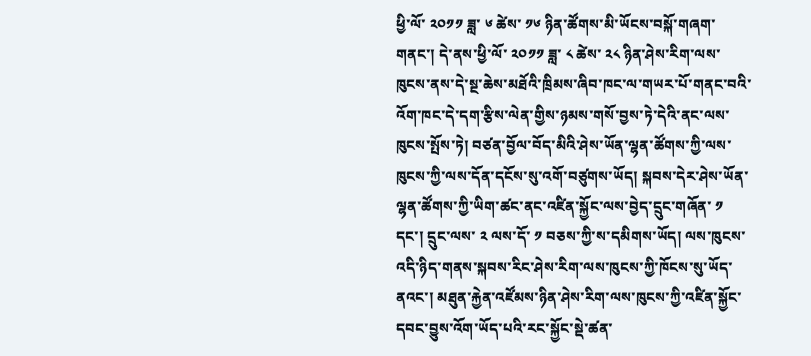ཕྱི་ལོ་ ༢༠༡༡ ཟླ་ ༦ ཚེས་ ༡༦ ཉིན་ཚོགས་མི་ཡོངས་བསྐོ་གཞག་གནང་། དེ་ནས་ཕྱི་ལོ་ ༢༠༡༡ ཟླ་ ༨ ཚེས་ ༢༨ ཉིན་ཤེས་རིག་ལས་ཁུངས་ནས་དེ་སྔ་ཆེས་མཐོའི་ཁྲིམས་ཞིབ་ཁང་ལ་གཡར་པོ་གནང་བའི་འོག་ཁང་དེ་དག་རྩིས་ལེན་གྱིས་ཉམས་གསོ་བྱས་ཏེ་དེའི་ནང་ལས་ཁུངས་སྤོས་ཏེ། བཙན་བྱོལ་བོད་མིའི་ཤེས་ཡོན་ལྷན་ཚོགས་ཀྱི་ལས་ཁུངས་ཀྱི་ལས་དོན་དངོས་སུ་འགོ་བཙུགས་ཡོད། སྐབས་དེར་ཤེས་ཡོན་ལྷན་ཚོགས་ཀྱི་ཡིག་ཚང་ནང་འཛིན་སྐྱོང་ལས་བྱེད་དྲུང་གཞོན་ ༡ དང་། དྲུང་ལས་ ༢ ལས་དོ་ ༡ བཅས་ཀྱི་ས་དམིགས་ཡོད། ལས་ཁུངས་འདི་ཉིད་གནས་སྐབས་རིང་ཤེས་རིག་ལས་ཁུངས་ཀྱི་ཁོངས་སུ་ཡོད་ནའང་། མཐུན་རྐྱེན་འཛོམས་ཉིན་ཤེས་རིག་ལས་ཁུངས་ཀྱི་འཛིན་སྐྱོང་དབང་བྱུས་འོག་ཡོད་པའི་རང་སྐྱོང་སྡེ་ཚན་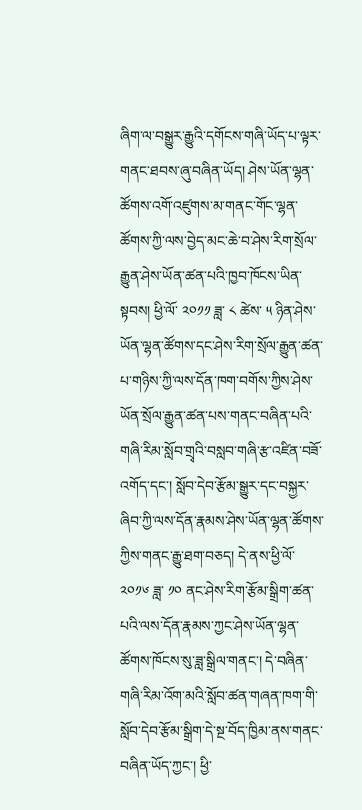ཞིག་ལ་བསྒྱུར་རྒྱུའི་དགོངས་གཞི་ཡོད་པ་ལྟར་གནང་ཐབས་ཞུ་བཞིན་ཡོད། ཤེས་ཡོན་ལྷན་ཚོགས་འགོ་འཛུགས་མ་གནང་གོང་ལྷན་ཚོགས་ཀྱི་ལས་བྱེད་མང་ཆེ་བ་ཤེས་རིག་སྲོལ་རྒྱུན་ཤེས་ཡོན་ཚན་པའི་ཁྱབ་ཁོངས་ཡིན་སྟབས། ཕྱི་ལོ་ ༢༠༡༡ ཟླ་ ༨ ཚེས་ ༥ ཉིན་ཤེས་ཡོན་ལྷན་ཚོགས་དང་ཤེས་རིག་སྲོལ་རྒྱུན་ཚན་པ་གཉིས་ཀྱི་ལས་དོན་ཁག་བགོས་ཀྱིས་ཤེས་ཡོན་སྲོལ་རྒྱུན་ཚན་པས་གནང་བཞིན་པའི་གཞི་རིམ་སློབ་གྲྭའི་བསླབ་གཞི་རྩ་འཛིན་བཟོ་འགོད་དང་། སློབ་དེབ་རྩོམ་སྒྱུར་དང་བསྐྱར་ཞིབ་ཀྱི་ལས་དོན་རྣམས་ཤེས་ཡོན་ལྷན་ཚོགས་ཀྱིས་གནང་རྒྱུ་ཐག་བཅད། དེ་ནས་ཕྱི་ལོ་ ༢༠༡༦ ཟླ་ ༡༠ ནང་ཤེས་རིག་རྩོམ་སྒྲིག་ཚན་པའི་ལས་དོན་རྣམས་ཀྱང་ཤེས་ཡོན་ལྷན་ཚོགས་ཁོངས་སུ་ཟླ་སྒྲིལ་གནང་། དེ་བཞིན་གཞི་རིམ་འོག་མའི་སློབ་ཚན་གཞན་ཁག་གི་སློབ་དེབ་རྩོམ་སྒྲིག་དེ་སྔ་བོད་ཁྱིམ་ནས་གནང་བཞིན་ཡོད་ཀྱང་། ཕྱི་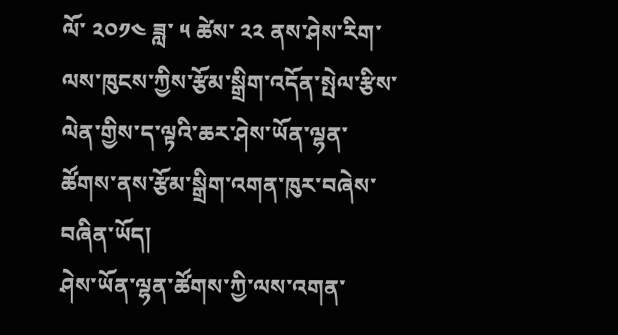ལོ་ ༢༠༡༤ ཟླ་ ༥ ཚེས་ ༢༢ ནས་ཤེས་རིག་ལས་ཁུངས་ཀྱིས་རྩོམ་སྒྲིག་འདོན་སྤེལ་རྩིས་ལེན་གྱིས་ད་ལྟའི་ཆར་ཤེས་ཡོན་ལྷན་ཚོགས་ནས་རྩོམ་སྒྲིག་འགན་ཁུར་བཞེས་བཞིན་ཡོད།
ཤེས་ཡོན་ལྷན་ཚོགས་ཀྱི་ལས་འགན་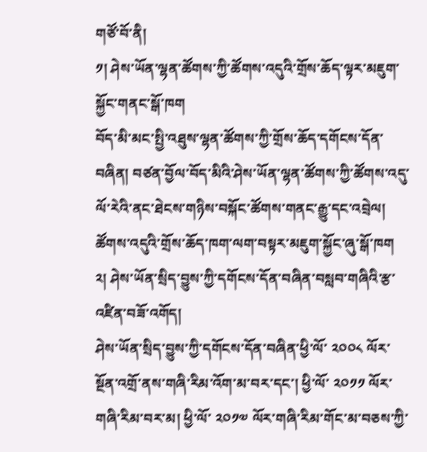གཙོ་བོ་ནི།
༡། ཤེས་ཡོན་ལྷན་ཚོགས་ཀྱི་ཚོགས་འདུའི་གྲོས་ཆོད་ལྟར་མཇུག་སྐྱོང་གནང་སྒོ་ཁག
བོད་མི་མང་སྤྱི་འཐུས་ལྷན་ཚོགས་ཀྱི་གྲོས་ཆོད་དགོངས་དོན་བཞིན། བཙན་བྱོལ་བོད་མིའི་ཤེས་ཡོན་ལྷན་ཚོགས་ཀྱི་ཚོགས་འདུ་ལོ་རེའི་ནང་ཐེངས་གཉིས་བསྐོང་ཚོགས་གནང་རྒྱུ་དང་འབྲེལ། ཚོགས་འདུའི་གྲོས་ཆོད་ཁག་ལག་བསྟར་མཇུག་སྐྱོང་ཞུ་སྒོ་ཁག
༢། ཤེས་ཡོན་སྲིད་བྱུས་ཀྱི་དགོངས་དོན་བཞིན་བསླབ་གཞིའི་རྩ་འཛིན་བཟོ་འགོད།
ཤེས་ཡོན་སྲིད་བྱུས་ཀྱི་དགོངས་དོན་བཞིན་ཕྱི་ལོ་ ༢༠༠༨ ལོར་སྔོན་འགྲོ་ནས་གཞི་རིམ་འོག་མ་བར་དང་། ཕྱི་ལོ་ ༢༠༡༡ ལོར་གཞི་རིམ་བར་མ། ཕྱི་ལོ་ ༢༠༡༧ ལོར་གཞི་རིམ་གོང་མ་བཅས་ཀྱི་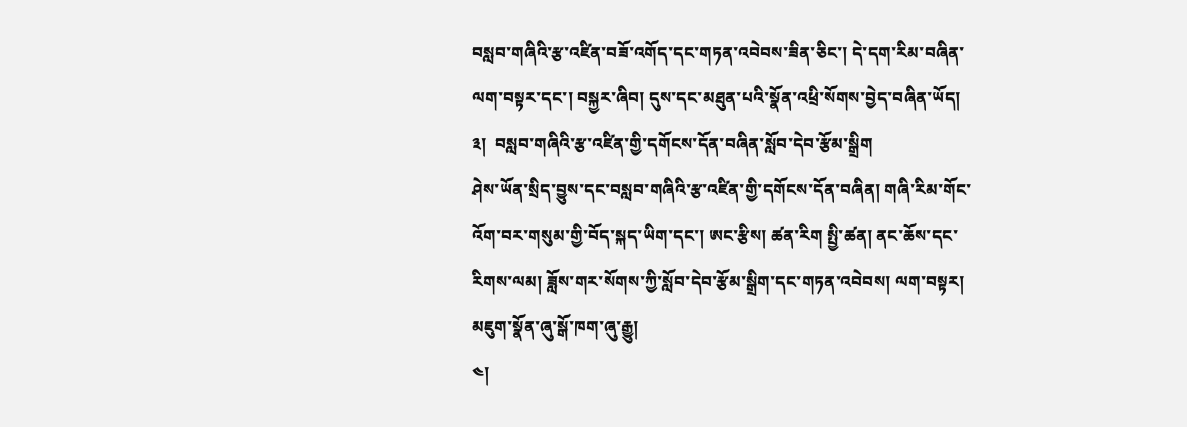བསླབ་གཞིའི་རྩ་འཛིན་བཟོ་འགོད་དང་གཏན་འབེབས་ཟིན་ཅིང་། དེ་དག་རིམ་བཞིན་ལག་བསྟར་དང་། བསྐྱར་ཞིབ། དུས་དང་མཐུན་པའི་སྣོན་འཕྲི་སོགས་བྱེད་བཞིན་ཡོད།
༣།  བསླབ་གཞིའི་རྩ་འཛིན་གྱི་དགོངས་དོན་བཞིན་སློབ་དེབ་རྩོམ་སྒྲིག
ཤེས་ཡོན་སྲིད་བྱུས་དང་བསླབ་གཞིའི་རྩ་འཛིན་གྱི་དགོངས་དོན་བཞིན། གཞི་རིམ་གོང་འོག་བར་གསུམ་གྱི་བོད་སྐད་ཡིག་དང་། ཨང་རྩིས། ཚན་རིག སྤྱི་ཚན། ནང་ཆོས་དང་རིགས་ལམ། ཟློས་གར་སོགས་ཀྱི་སློབ་དེབ་རྩོམ་སྒྲིག་དང་གཏན་འབེབས། ལག་བསྟར། མཇུག་སྣོན་ཞུ་སྒོ་ཁག་ཞུ་རྒྱུ།
༤།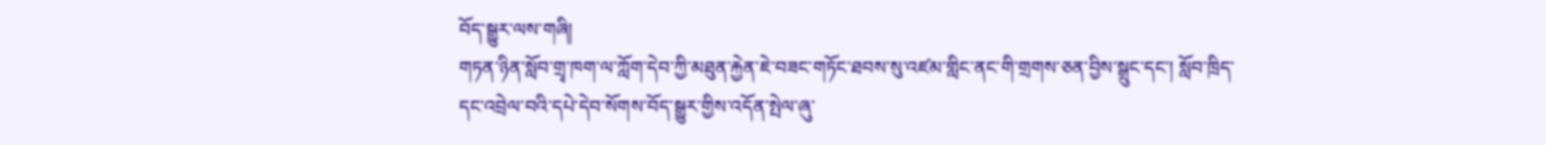བོད་སྒྱུར་ལས་གཞི།
གཏན་ཉིན་སློབ་གྲྭ་ཁག་ལ་ཀློག་དེབ་ཀྱི་མཐུན་རྐྱེན་ཇེ་བཟང་གཏོང་ཐབས་སུ་འཛམ་གླིང་ནང་གི་གྲགས་ཅན་བྱིས་སྒྲུང་དང་། སློབ་ཁྲིད་དང་འབྲེལ་བའི་དཔེ་དེབ་སོགས་བོད་སྒྱུར་གྱིས་འདོན་སྤེལ་ཞུ་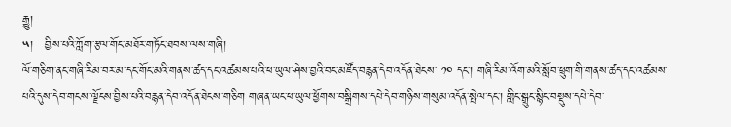རྒྱུ།
༥།   བྱིས་པའི་ཀློག་རྩལ་གོང་མཐོར་གཏོང་ཐབས་ལས་གཞི།
ལོ་གཅིག་ནང་གཞི་རིམ་བར་མ་དང་གོང་མའི་གནས་ཚད་དང་འཚམས་པའི་ཕ་ཡུལ་ཤེས་བྱའི་བང་མཛོད་བརྙན་དེབ་འདོན་ཐེངས་ ༡༠ དང་། གཞི་རིམ་འོག་མའི་སློབ་ཕྲུག་གི་གནས་ཚད་དང་འཚམས་པའི་དུས་དེབ་གངས་ལྗོངས་བྱིས་པའི་བརྙན་དེབ་འདོན་ཐེངས་གཅིག གཞན་ཡང་ཕ་ཡུལ་ཕྱོགས་བསྒྲིགས་དཔེ་དེབ་གཉིས་གསུམ་འདོན་སྤེལ་དང་། གླིང་སྒྲུང་སྙིང་བསྡུས་དཔེ་དེབ་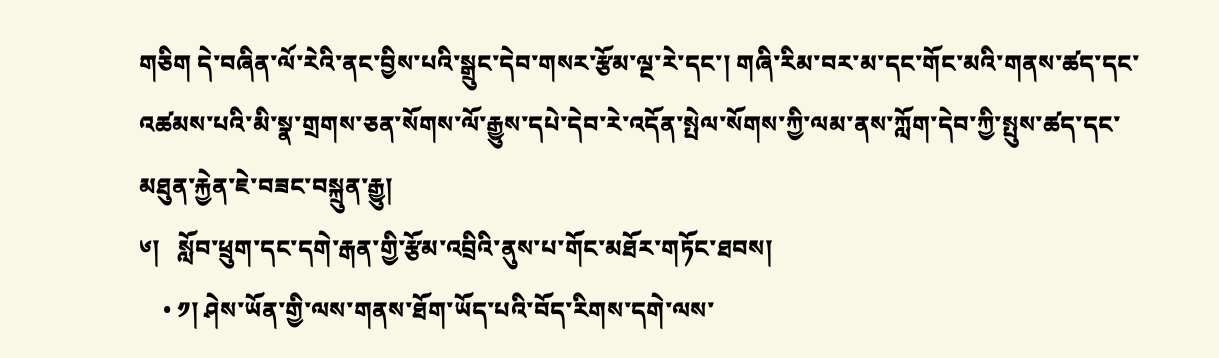གཅིག དེ་བཞིན་ལོ་རེའི་ནང་བྱིས་པའི་སྒྲུང་དེབ་གསར་རྩོམ་ལྔ་རེ་དང་། གཞི་རིམ་བར་མ་དང་གོང་མའི་གནས་ཚད་དང་འཚམས་པའི་མི་སྣ་གྲགས་ཅན་སོགས་ལོ་རྒྱུས་དཔེ་དེབ་རེ་འདོན་སྤེལ་སོགས་ཀྱི་ལམ་ནས་ཀློག་དེབ་ཀྱི་སྤུས་ཚད་དང་མཐུན་རྐྱེན་ཇེ་བཟང་བསྐྲུན་རྒྱུ།
༦།   སློབ་ཕྲུག་དང་དགེ་རྒན་གྱི་རྩོམ་འབྲིའི་ནུས་པ་གོང་མཐོར་གཏོང་ཐབས།
    • ༡། ཤེས་ཡོན་གྱི་ལས་གནས་ཐོག་ཡོད་པའི་བོད་རིགས་དགེ་ལས་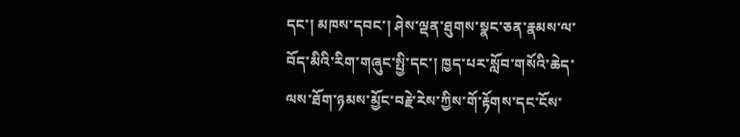དང་། མཁས་དབང་། ཤེས་ལྡན་ཐུགས་སྣང་ཅན་རྣམས་ལ་བོད་མིའི་རིག་གཞུང་སྤྱི་དང་། ཁྱད་པར་སློབ་གསོའི་ཆེད་ལས་ཐོག་ཉམས་མྱོང་བརྗེ་རེས་ཀྱིས་གོ་རྟོགས་དང་ངོས་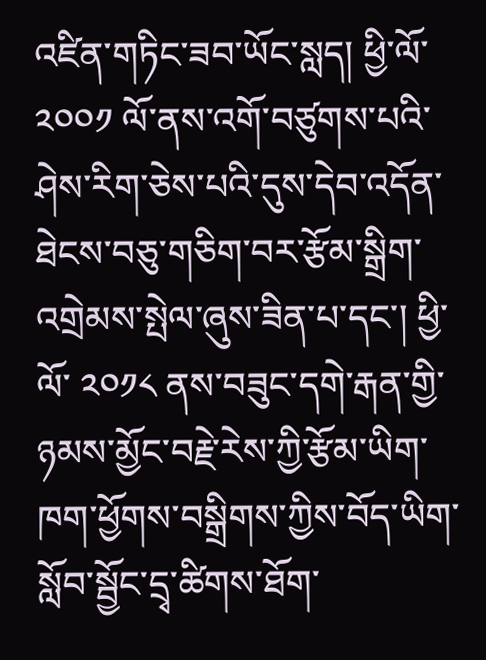འཛིན་གཏིང་ཟབ་ཡོང་སླད། ཕྱི་ལོ་ ༢༠༠༡ ལོ་ནས་འགོ་བཙུགས་པའི་ཤེས་རིག་ཅེས་པའི་དུས་དེབ་འདོན་ཐེངས་བཅུ་གཅིག་བར་རྩོམ་སྒྲིག་འགྲེམས་སྤེལ་ཞུས་ཟིན་པ་དང་། ཕྱི་ལོ་ ༢༠༡༨ ནས་བཟུང་དགེ་རྒན་གྱི་ཉམས་མྱོང་བརྗེ་རེས་ཀྱི་རྩོམ་ཡིག་ཁག་ཕྱོགས་བསྒྲིགས་ཀྱིས་བོད་ཡིག་སློབ་སྦྱོང་དྲྭ་ཚིགས་ཐོག་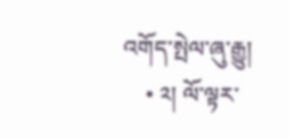འགོད་སྤེལ་ཞུ་རྒྱུ།
    • ༢། ལོ་ལྟར་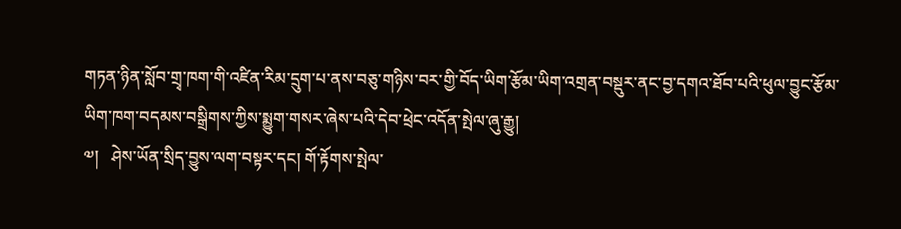གཏན་ཉིན་སློབ་གྲྭ་ཁག་གི་འཛིན་རིམ་དྲུག་པ་ནས་བཅུ་གཉིས་བར་གྱི་བོད་ཡིག་རྩོམ་ཡིག་འགྲན་བསྡུར་ནང་བྱ་དགའ་ཐོབ་པའི་ཕུལ་བྱུང་རྩོམ་ཡིག་ཁག་བདམས་བསྒྲིགས་ཀྱིས་སྨྱུག་གསར་ཞེས་པའི་དེབ་ཕྲེང་འདོན་སྤེལ་ཞུ་རྒྱུ།
༧།   ཤེས་ཡོན་སྲིད་བྱུས་ལག་བསྟར་དང། གོ་རྟོགས་སྤེལ་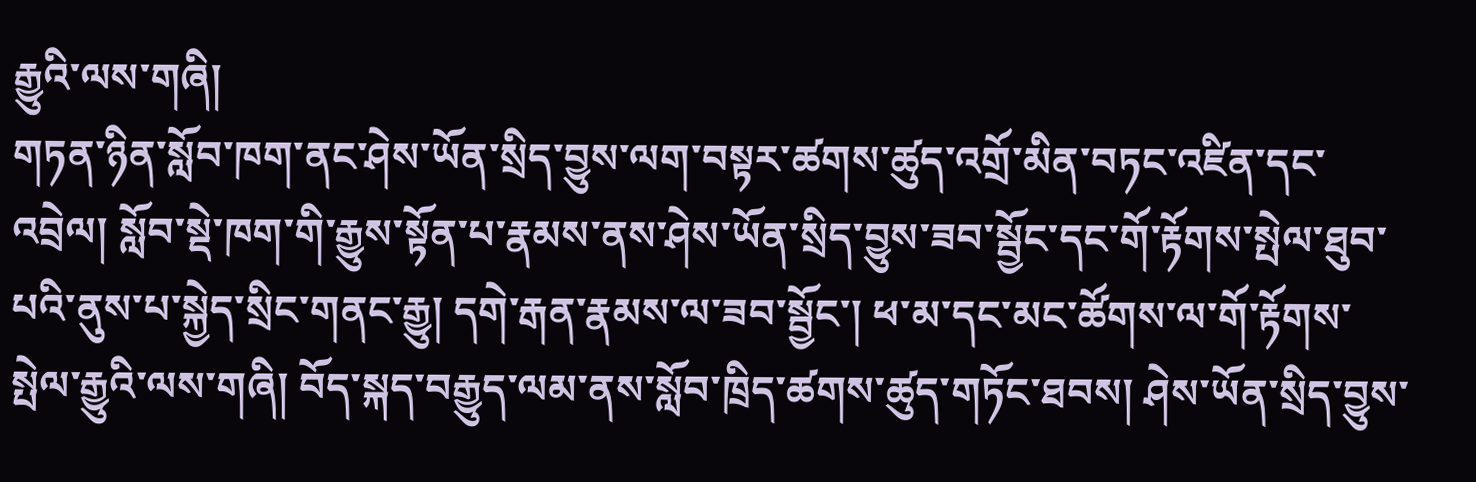རྒྱུའི་ལས་གཞི།
གཏན་ཉིན་སློབ་ཁག་ནང་ཤེས་ཡོན་སྲིད་བྱུས་ལག་བསྟར་ཚགས་ཚུད་འགྲོ་མིན་བཏང་འཛིན་དང་འབྲེལ། སློབ་སྡེ་ཁག་གི་རྒྱུས་སྟོན་པ་རྣམས་ནས་ཤེས་ཡོན་སྲིད་བྱུས་ཟབ་སྦྱོང་དང་གོ་རྟོགས་སྤེལ་ཐུབ་པའི་ནུས་པ་སྐྱེད་སྲིང་གནང་རྒྱུ། དགེ་རྒན་རྣམས་ལ་ཟབ་སྦྱོང་། ཕ་མ་དང་མང་ཚོགས་ལ་གོ་རྟོགས་སྤེལ་རྒྱུའི་ལས་གཞི། བོད་སྐད་བརྒྱུད་ལམ་ནས་སློབ་ཁྲིད་ཚགས་ཚུད་གཏོང་ཐབས། ཤེས་ཡོན་སྲིད་བྱུས་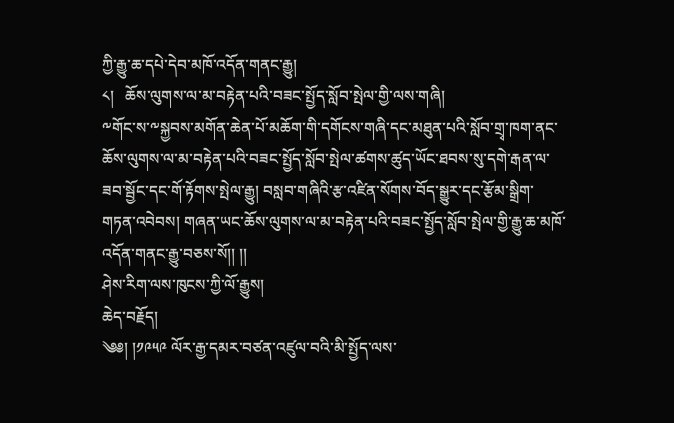ཀྱི་རྒྱུ་ཆ་དཔེ་དེབ་མཁོ་འདོན་གནང་རྒྱུ།
༨།   ཆོས་ལུགས་ལ་མ་བརྟེན་པའི་བཟང་སྤྱོད་སློབ་སྤེལ་གྱི་ལས་གཞི།
༸གོང་ས་༸སྐྱབས་མགོན་ཆེན་པོ་མཆོག་གི་དགོངས་གཞི་དང་མཐུན་པའི་སློབ་གྲྭ་ཁག་ནང་ཆོས་ལུགས་ལ་མ་བརྟེན་པའི་བཟང་སྤྱོད་སློབ་སྤེལ་ཚགས་ཚུད་ཡོང་ཐབས་སུ་དགེ་རྒན་ལ་ཟབ་སྦྱོང་དང་གོ་རྟོགས་སྤེལ་རྒྱུ། བསླབ་གཞིའི་རྩ་འཛིན་སོགས་བོད་སྒྱུར་དང་རྩོམ་སྒྲིག་གཏན་འབེབས། གཞན་ཡང་ཆོས་ལུགས་ལ་མ་བརྟེན་པའི་བཟང་སྤྱོད་སློབ་སྤེལ་གྱི་རྒྱུ་ཆ་མཁོ་འདོན་གནང་རྒྱུ་བཅས་སོ།། །།
ཤེས་རིག་ལས་ཁུངས་ཀྱི་ལོ་རྒྱུས།
ཆེད་བརྗོད།
༄༅། །༡༩༥༩ ལོར་རྒྱ་དམར་བཙན་འཛུལ་བའི་མི་སྤྱོད་ལས་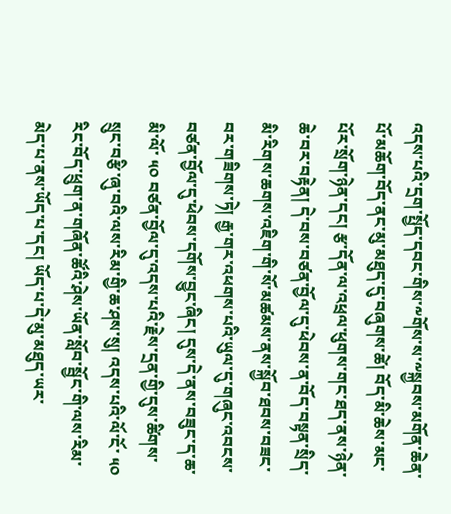འདས་པའི་དྲག་སྤྱོད་དབང་གིས་༸གོས་ས་༸སྐྱབས་མགོན་ཆེན་པོ་མཆོག་བོད་ནང་མུ་མཐུད་དུ་བཞུགས་ཚེ། བོད་མི་ཆེས་མང་པོར་སྲོག་ཉེན་དང། རྩ་དོན་ལ་འཕྲལ་ཕུགས་གང་ཐད་ནས་ཉེན་ཆེ་བར་བརྟེན། དེ་བས་བཙན་བྱོལ་དུ་ཕེབས་ན་བོད་བསྟན་སྲིད་མི་རིགས་ཆགས་འཇིག་གི་སོ་མཚམས་ནས་སྐྱོབ་ཐབས་བཟང་བར་གཟིགས་ཏེ། རྒྱ་གར་འཕགས་པའི་ཡུལ་དུ་གཞུང་འབངས་བཙན་བྱོལ་དུ་ཕེབས་དགོས་བྱུང་ཞིང། དུས་དེ་ནས་བཟུང་ད་ཆ་མི་ལོ་ ༥༠ བཙན་བྱོལ་དུ་འདས་པའི་རྗེས་དྲན་གྱི་དུས་ཚིགས་སྲུང་བརྩི་ཞུ་བའི་ལས་རིམ་གྱི་ཆ་ཤས་སུ། འདས་པའི་ལོ་ངོ་ ༥༠ རིང་བོད་ཕྲུག་ན་གཞོན་ཚོའི་ཤེས་ཡོན་སློབ་སྦྱོང་གི་ལས་རིམ་མེད་པ་ནས་ཡོད་པ་དང། ཡོད་པ་དེ་མུ་མཐུད་ཡར་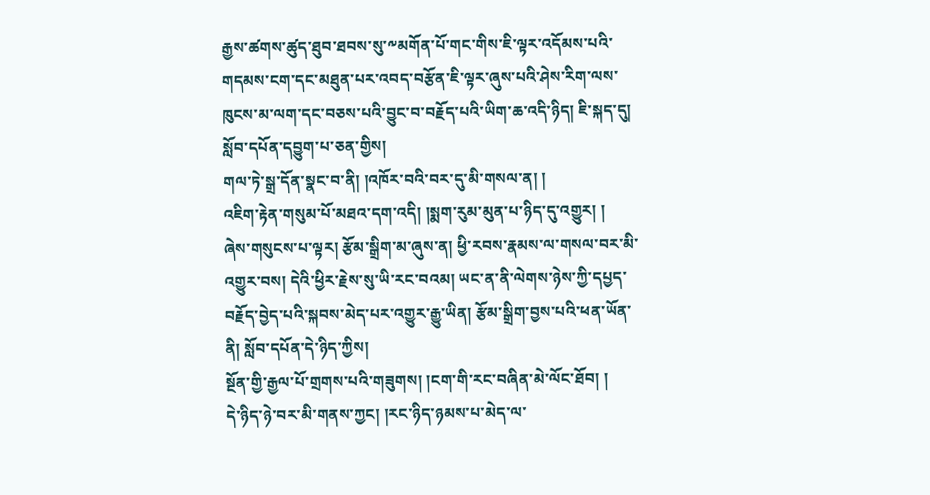རྒྱས་ཚགས་ཚུད་ཐུབ་ཐབས་སུ་༸མགོན་པོ་གང་གིས་ཇི་ལྟར་འདོམས་པའི་གདམས་ངག་དང་མཐུན་པར་འབད་བརྩོན་ཇི་ལྟར་ཞུས་པའི་ཤེས་རིག་ལས་ཁུངས་མ་ལག་དང་བཅས་པའི་བྱུང་བ་བརྗོད་པའི་ཡིག་ཆ་འདི་ཉིད། ཇི་སྐད་དུ། སློབ་དཔོན་དབྱུག་པ་ཅན་གྱིས།
གལ་ཏེ་སྒྲ་དོན་སྣང་བ་ནི། །འཁོར་བའི་བར་དུ་མི་གསལ་ན། །
འཇིག་རྟེན་གསུམ་པོ་མཐའ་དག་འདི། །སྨག་རུམ་མུན་པ་ཉིད་དུ་འགྱུར། །
ཞེས་གསུངས་པ་ལྟར། རྩོམ་སྒྲིག་མ་ཞུས་ན། ཕྱི་རབས་རྣམས་ལ་གསལ་བར་མི་འགྱུར་བས། དེའི་ཕྱིར་རྗེས་སུ་ཡི་རང་བའམ། ཡང་ན་ནི་ལེགས་ཉེས་ཀྱི་དཔྱད་བརྗོད་བྱེད་པའི་སྐབས་མེད་པར་འགྱུར་རྒྱུ་ཡིན། རྩོམ་སྒྲིག་བྱས་པའི་ཕན་ཡོན་ནི། སློབ་དཔོན་དེ་ཉིད་ཀྱིས།
སྔོན་གྱི་རྒྱལ་པོ་གྲགས་པའི་གཟུགས། །ངག་གི་རང་བཞིན་མེ་ལོང་ཐོབ། །
དེ་ཉིད་ཉེ་བར་མི་གནས་ཀྱང། །རང་ཉིད་ཉམས་པ་མེད་ལ་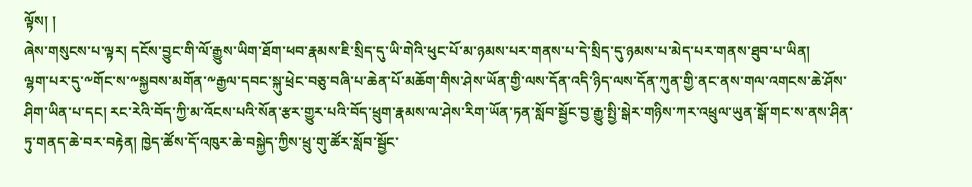ལྟོས། །
ཞེས་གསུངས་པ་ལྟར། དངོས་བྱུང་གི་ལོ་རྒྱུས་ཡིག་ཐོག་ཕབ་རྣམས་ཇི་སྲིད་དུ་ཡི་གེའི་ཕུང་པོ་མ་ཉམས་པར་གནས་པ་དེ་སྲིད་དུ་ཉམས་པ་མེད་པར་གནས་ཐུབ་པ་ཡིན།
ལྷག་པར་དུ་༸གོང་ས་༸སྐྱབས་མགོན་༸རྒྱལ་དབང་སྐུ་ཕྲེང་བཅུ་བཞི་པ་ཆེན་པོ་མཆོག་གིས་ཤེས་ཡོན་གྱི་ལས་དོན་འདི་ཉིད་ལས་དོན་ཀུན་གྱི་ནང་ནས་གལ་འགངས་ཆེ་ཤོས་ཤིག་ཡིན་པ་དང། རང་རེའི་བོད་ཀྱི་མ་འོངས་པའི་སོན་རྩར་གྱུར་པའི་བོད་ཕྲུག་རྣམས་ལ་ཤེས་རིག་ཡོན་ཏན་སློབ་སྦྱོང་བྱ་རྒྱུ་སྤྱི་སྒེར་གཉིས་ཀར་འཕྲུལ་ཡུན་སྒོ་གང་ས་ནས་ཤིན་ཏུ་གནད་ཆེ་བར་བརྟེན། ཁྱེད་ཚོས་དོ་འཁུར་ཆེ་བསྐྱེད་ཀྱིས་ཕྲུ་གུ་ཚོར་སློབ་སྦྱོང་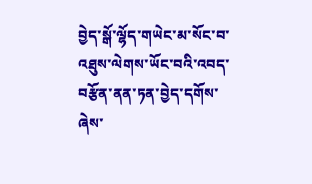བྱེད་སྒོ་ལྷོད་གཡེང་མ་སོང་བ་འཐུས་ལེགས་ཡོང་བའི་འབད་བརྩོན་ནན་ཏན་བྱེད་དགོས་ཞེས་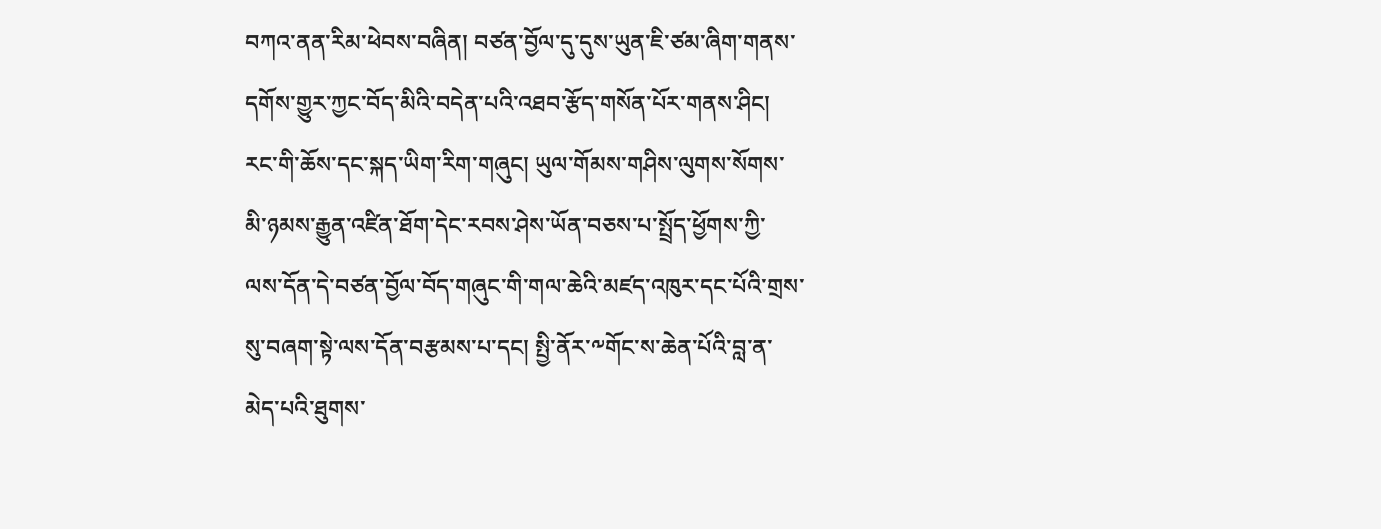བཀའ་ནན་རིམ་ཕེབས་བཞིན། བཙན་བྱོལ་དུ་དུས་ཡུན་ཇི་ཙམ་ཞིག་གནས་དགོས་གྱུར་ཀྱང་བོད་མིའི་བདེན་པའི་འཐབ་རྩོད་གསོན་པོར་གནས་ཤིང། རང་གི་ཆོས་དང་སྐད་ཡིག་རིག་གཞུང། ཡུལ་གོམས་གཤིས་ལུགས་སོགས་མི་ཉམས་རྒྱུན་འཛིན་ཐོག་དེང་རབས་ཤེས་ཡོན་བཅས་པ་སྤྲོད་ཕྱོགས་ཀྱི་ལས་དོན་དེ་བཙན་བྱོལ་བོད་གཞུང་གི་གལ་ཆེའི་མཛད་འཁུར་དང་པོའི་གྲས་སུ་བཞག་སྟེ་ལས་དོན་བརྩམས་པ་དང། སྤྱི་ནོར་༸གོང་ས་ཆེན་པོའི་བླ་ན་མེད་པའི་ཐུགས་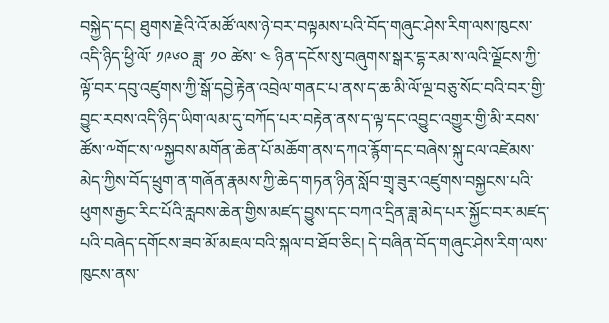བསྐྱེད་དང། ཐུགས་རྗེའི་འོ་མཚོ་ལས་ཉེ་བར་བལྟམས་པའི་བོད་གཞུང་ཤེས་རིག་ལས་ཁུངས་འདི་ཉིད་ཕྱི་ལོ་ ༡༩༦༠ ཟླ་ ༡༠ ཚེས་ ༤ ཉིན་དངོས་སུ་བཞུགས་སྒར་དྷ་རམ་ས་ལའི་ལྗོངས་ཀྱི་ལྟོ་བར་དབུ་འཛུགས་ཀྱི་སྒོ་དབྱེ་རྟེན་འབྲེལ་གནང་པ་ནས་ད་ཆ་མི་ལོ་ལྔ་བཅུ་སོང་བའི་བར་གྱི་བྱུང་རབས་འདི་ཉིད་ཡིག་ལམ་དུ་བཀོད་པར་བརྟེན་ནས་ད་ལྟ་དང་འབྱུང་འགྱུར་གྱི་མི་རབས་ཚོས་༸གོང་ས་༸སྐྱབས་མགོན་ཆེན་པོ་མཆོག་ནས་དཀའ་རྙོག་དང་བཞེས་སྐུ་ངལ་འཛེམས་མེད་ཀྱིས་བོད་ཕྲུག་ན་གཞོན་རྣམས་ཀྱི་ཆེད་གཏན་ཉིན་སློབ་གྲྭ་ཟུར་འཛུགས་བསྐྱངས་པའི་ཕུགས་རྒྱང་རིང་པོའི་རླབས་ཆེན་གྱིས་མཛད་བྱུས་དང་བཀའ་དྲིན་ཟླ་མེད་པར་སྐྱོང་བར་མཛད་པའི་བཞེད་དགོངས་ཟབ་མོ་མཇལ་བའི་སྐལ་བ་ཐོབ་ཅིང། དེ་བཞིན་བོད་གཞུང་ཤེས་རིག་ལས་ཁུངས་ནས་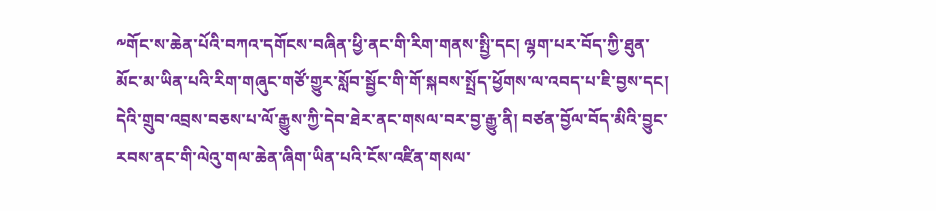༸གོང་ས་ཆེན་པོའི་བཀའ་དགོངས་བཞིན་ཕྱི་ནང་གི་རིག་གནས་སྤྱི་དང། ལྷག་པར་བོད་ཀྱི་ཐུན་མོང་མ་ཡིན་པའི་རིག་གཞུང་གཙོ་གྱུར་སློབ་སྦྱོང་གི་གོ་སྐབས་སྤྲོད་ཕྱོགས་ལ་འབད་པ་ཇི་བྱས་དང། དེའི་གྲུབ་འབྲས་བཅས་པ་ལོ་རྒྱུས་ཀྱི་དེབ་ཐེར་ནང་གསལ་བར་བྱ་རྒྱུ་ནི། བཙན་བྱོལ་བོད་མིའི་བྱུང་རབས་ནང་གི་ལེའུ་གལ་ཆེན་ཞིག་ཡིན་པའི་ངོས་འཛིན་གསལ་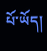པོ་ཡོད།